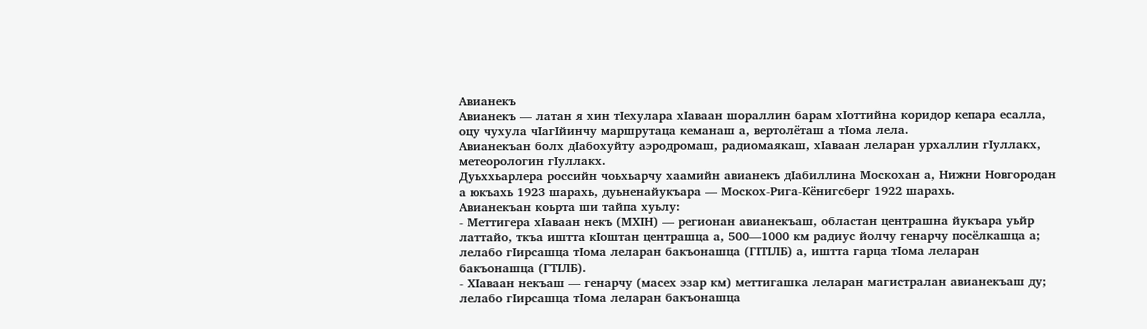Авианекъ
Авианекъ — латан я хин тIехулара хIаваан шораллин барам хIоттийна коридор кепара есалла, оцу чухула чIагIйинчу маршрутаца кеманаш а, вертолёташ а тIома лела.
Авианекъан болх дIабохуйту аэродромаш, радиомаякаш, хIаваан леларан урхаллин гIуллакх, метеорологин гIуллакх.
Дуьххьарлера российн чоьхьарчу хаамийн авианекъ дIабиллина Москохан а, Нижни Новгородан а юкъахь 1923 шарахь, дуьненайукъара — Москох-Рига-Кёнигсберг 1922 шарахь.
Авианекъан коьрта ши тайпа хуьлу:
- Меттигера хIаваан некъ (МХIН) — регионан авианекъаш, областан центрашна йукъара уьйр латтайо, ткъа иштта кIоштан центрашца а, 500—1000 км радиус йолчу генарчу посёлкашца а; лелабо гIирсашца тIома леларан бакъонашца (ГIТIЛБ) а, иштта гарца тIома леларан бакъонашца (ГТIЛБ).
- ХIаваан некъаш — генарчу (масех эзар км) меттигашка леларан магистралан авианекъаш ду; лелабо гIирсашца тIома леларан бакъонашца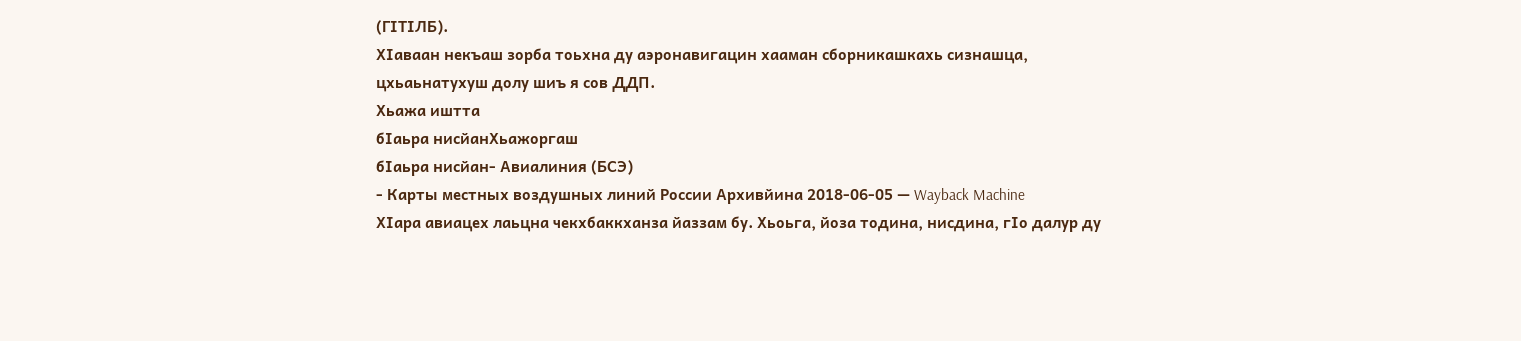(ГIТIЛБ).
ХIаваан некъаш зорба тоьхна ду аэронавигацин хааман сборникашкахь сизнашца, цхьаьнатухуш долу шиъ я сов ДДП.
Хьажа иштта
бӀаьра нисйанХьажоргаш
бӀаьра нисйан- Авиалиния (БСЭ)
- Карты местных воздушных линий России Архивйина 2018-06-05 — Wayback Machine
ХӀара авиацех лаьцна чекхбаккханза йаззам бу. Хьоьга, йоза тодина, нисдина, гӀо далур ду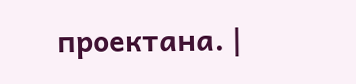проектана. |